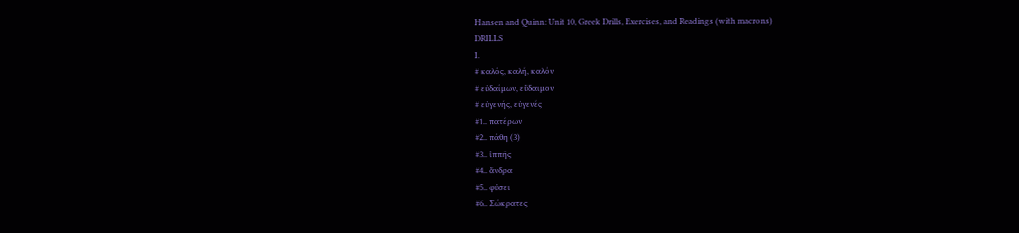Hansen and Quinn: Unit 10, Greek Drills, Exercises, and Readings (with macrons)
DRILLS
I.
# καλός, καλή, καλόν
# εὐδαίμων, εὔδαιμον
# εὐγενής, εὐγενές
#1.. πατέρων
#2.. πάθη (3)
#3.. ἱππῆς
#4.. ἄνδρα
#5.. φύσει
#6.. Σώκρατες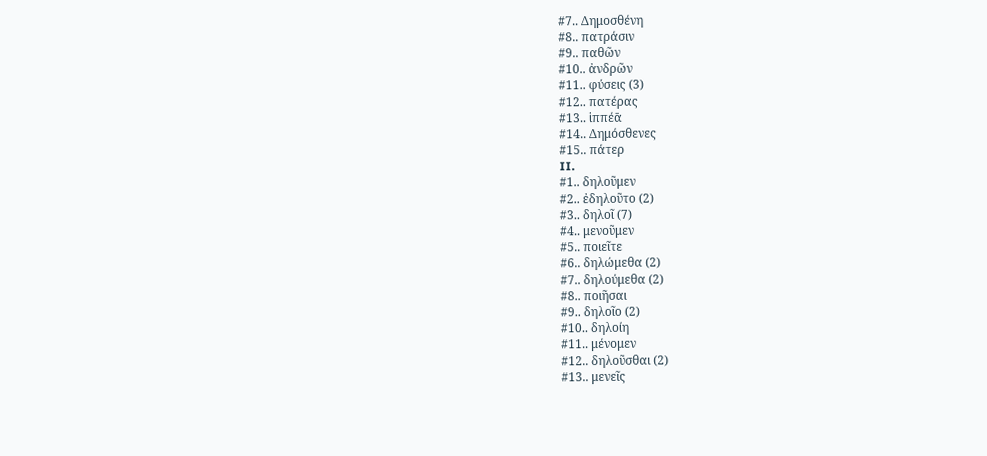#7.. Δημοσθένη
#8.. πατράσιν
#9.. παθῶν
#10.. ἀνδρῶν
#11.. φύσεις (3)
#12.. πατέρας
#13.. ἱππέᾱ
#14.. Δημόσθενες
#15.. πάτερ
II.
#1.. δηλοῦμεν
#2.. ἐδηλοῦτο (2)
#3.. δηλοῖ (7)
#4.. μενοῦμεν
#5.. ποιεῖτε
#6.. δηλώμεθα (2)
#7.. δηλούμεθα (2)
#8.. ποιῆσαι
#9.. δηλοῖο (2)
#10.. δηλοίη
#11.. μένομεν
#12.. δηλοῦσθαι (2)
#13.. μενεῖς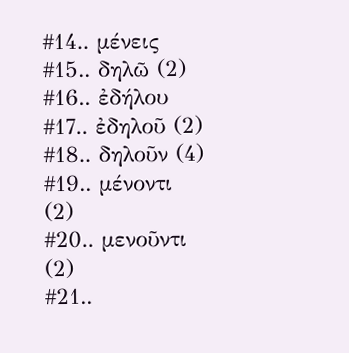#14.. μένεις
#15.. δηλῶ (2)
#16.. ἐδήλου
#17.. ἐδηλοῦ (2)
#18.. δηλοῦν (4)
#19.. μένοντι (2)
#20.. μενοῦντι (2)
#21..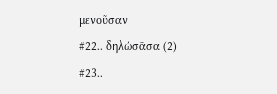μενοῦσαν
#22.. δηλώσᾱσα (2)
#23..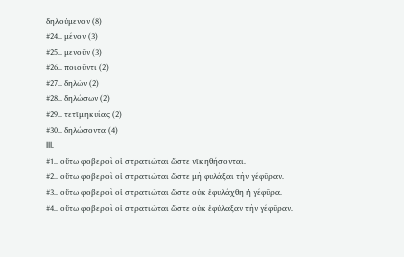δηλούμενον (8)
#24.. μένον (3)
#25.. μενοῦν (3)
#26.. ποιοῦντι (2)
#27.. δηλῶν (2)
#28.. δηλώσων (2)
#29.. τετῑμηκυίας (2)
#30.. δηλώσοντα (4)
III.
#1.. οὕτω φοβεροὶ οἱ στρατιῶται ὥστε νῑκηθήσονται.
#2.. οὕτω φοβεροὶ οἱ στρατιῶται ὥστε μὴ φυλάξαι τὴν γέφῡραν.
#3.. οὕτω φοβεροὶ οἱ στρατιῶται ὥστε οὐκ ἐφυλάχθη ἡ γέφῡρα.
#4.. οὕτω φοβεροὶ οἱ στρατιῶται ὥστε οὐκ ἐφύλαξαν τὴν γέφῡραν.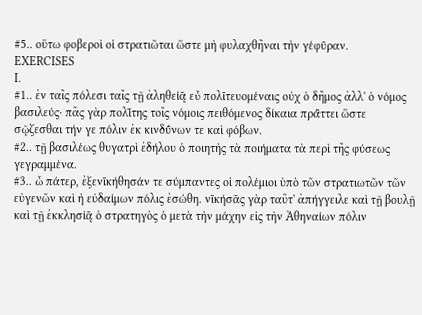#5.. οὕτω φοβεροὶ οἱ στρατιῶται ὥστε μὴ φυλαχθῆναι τὴν γέφῡραν.
EXERCISES
I.
#1.. ἐν ταῖς πόλεσι ταῖς τῇ ἀληθείᾱͅ εὖ πολῑτευομέναις οὐχ ὁ δῆμος ἀλλ' ὁ νόμος βασιλεύς· πᾶς γὰρ πολί̄της τοῖς νόμοις πειθόμενος δίκαια πρά̄ττει ὥστε σῷζεσθαι τήν γε πόλιν ἐκ κινδύ̄νων τε καὶ φόβων.
#2.. τῇ βασιλέως θυγατρὶ ἐδήλου ὁ ποιητὴς τὰ ποιήματα τὰ περὶ τῆς φύσεως γεγραμμένα.
#3.. ὦ πάτερ, ἐξενῑκήθησάν τε σύμπαντες οἱ πολέμιοι ὑπὸ τῶν στρατιωτῶν τῶν εὐγενῶν καὶ ἡ εὐδαίμων πόλις ἐσώθη. νῑκήσᾱς γὰρ ταῦτ' ἀπήγγειλε καὶ τῇ βουλῇ καὶ τῇ ἐκκλησίᾱͅ ὁ στρατηγὸς ὁ μετὰ τὴν μάχην εἰς τὴν Ἀθηναίων πόλιν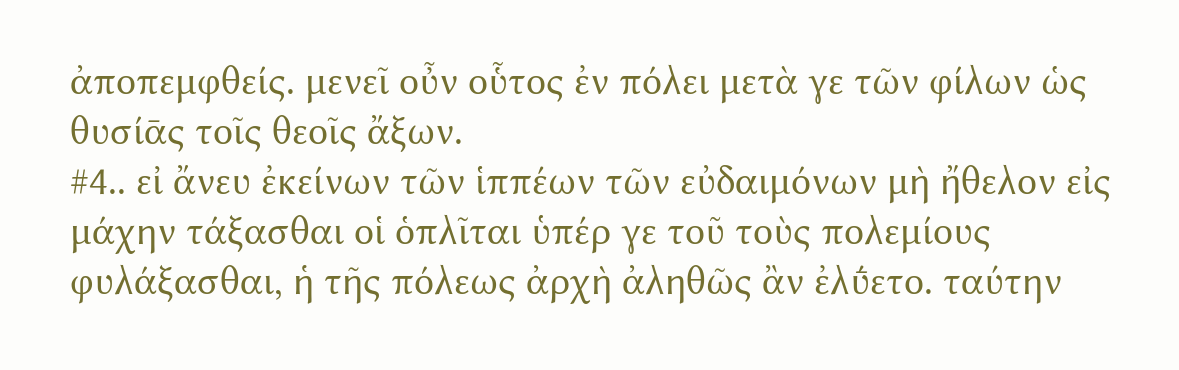ἀποπεμφθείς. μενεῖ οὖν οὗτος ἐν πόλει μετὰ γε τῶν φίλων ὡς θυσίᾱς τοῖς θεοῖς ἄξων.
#4.. εἰ ἄνευ ἐκείνων τῶν ἱππέων τῶν εὐδαιμόνων μὴ ἤθελον εἰς μάχην τάξασθαι οἱ ὁπλῖται ὑπέρ γε τοῦ τοὺς πολεμίους φυλάξασθαι, ἡ τῆς πόλεως ἀρχὴ ἀληθῶς ἂν ἐλύ̄ετο. ταύτην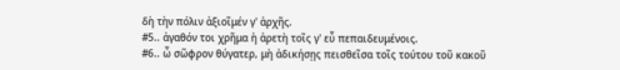δὴ τὴν πόλιν ἀξιοῖμέν γ' ἀρχῆς.
#5.. ἀγαθόν τοι χρῆμα ἡ ἀρετὴ τοῖς γ' εὖ πεπαιδευμένοις.
#6.. ὦ σῶφρον θύγατερ, μὴ ἀδικήσῃς πεισθεῖσα τοῖς τούτου τοῦ κακοῦ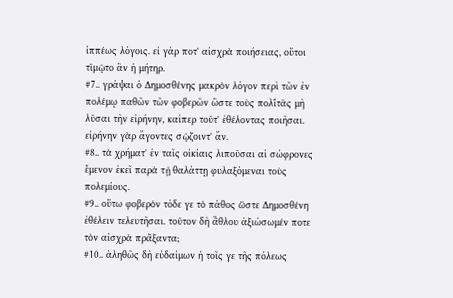ἱππέως λόγοις. εἰ γάρ ποτ' αἰσχρὰ ποιήσειας, οὔτοι τῑμῷτο ἂν ἡ μήτηρ.
#7.. γράψαι ὁ Δημοσθένης μακρὸν λόγον περὶ τῶν ἐν πολέμῳ παθῶν τῶν φοβερῶν ὣστε τοὺς πολί̄τᾱς μὴ λῦσαι τὴν εἰρήνην, καίπερ τοῦτ' ἐθέλοντας ποιῆσαι. εἰρήνην γὰρ ἄγοντες σῷζοιντ' ἄν.
#8.. τὰ χρήματ' ἐν ταῖς οἰκίαις λιποῦσαι αἱ σώφρονες ἔμενον ἐκεῖ παρὰ τῇ θαλάττῃ φυλαξόμεναι τοὺς πολεμίους.
#9.. οὕτω φοβερὸν τόδε γε τὸ πάθος ὥστε Δημοσθένη ἐθέλειν τελευτῆσαι. τοῦτον δὴ ἄ̄θλου ἀξιώσωμέν ποτε τὸν αἰσχρὰ πρά̄ξαντα;
#10.. ἀληθῶς δὴ εὐδαίμων ἡ τοῖς γε τῆς πόλεως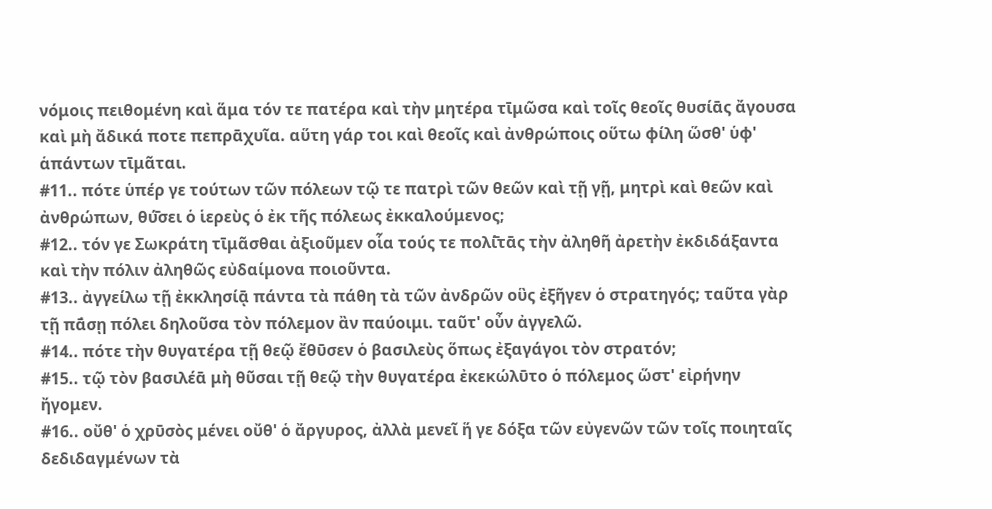νόμοις πειθομένη καὶ ἅμα τόν τε πατέρα καὶ τὴν μητέρα τῑμῶσα καὶ τοῖς θεοῖς θυσίᾱς ἄγουσα καὶ μὴ ἄδικά ποτε πεπρᾱχυῖα. αὕτη γάρ τοι καὶ θεοῖς καὶ ἀνθρώποις οὕτω φίλη ὥσθ' ὑφ' ἁπάντων τῑμᾶται.
#11.. πότε ὑπέρ γε τούτων τῶν πόλεων τῷ τε πατρὶ τῶν θεῶν καὶ τῇ γῇ, μητρὶ καὶ θεῶν καὶ ἀνθρώπων, θύ̄σει ὁ ἱερεὺς ὁ ἐκ τῆς πόλεως ἐκκαλούμενος;
#12.. τόν γε Σωκράτη τῑμᾶσθαι ἀξιοῦμεν οἷα τούς τε πολί̄τᾱς τὴν ἀληθῆ ἀρετὴν ἐκδιδάξαντα καὶ τὴν πόλιν ἀληθῶς εὐδαίμονα ποιοῦντα.
#13.. ἀγγείλω τῇ ἐκκλησίᾱͅ πάντα τὰ πάθη τὰ τῶν ἀνδρῶν οὓς ἐξῆγεν ὁ στρατηγός; ταῦτα γὰρ τῇ πά̄σῃ πόλει δηλοῦσα τὸν πόλεμον ἂν παύοιμι. ταῦτ' οὖν ἀγγελῶ.
#14.. πότε τὴν θυγατέρα τῇ θεῷ ἔθῡσεν ὁ βασιλεὺς ὅπως ἐξαγάγοι τὸν στρατόν;
#15.. τῷ τὸν βασιλέᾱ μὴ θῦσαι τῇ θεῷ τὴν θυγατέρα ἐκεκώλῡτο ὁ πόλεμος ὥστ' εἰρήνην ἤγομεν.
#16.. οὔθ' ὁ χρῡσὸς μένει οὔθ' ὁ ἄργυρος, ἀλλὰ μενεῖ ἥ γε δόξα τῶν εὐγενῶν τῶν τοῖς ποιηταῖς δεδιδαγμένων τὰ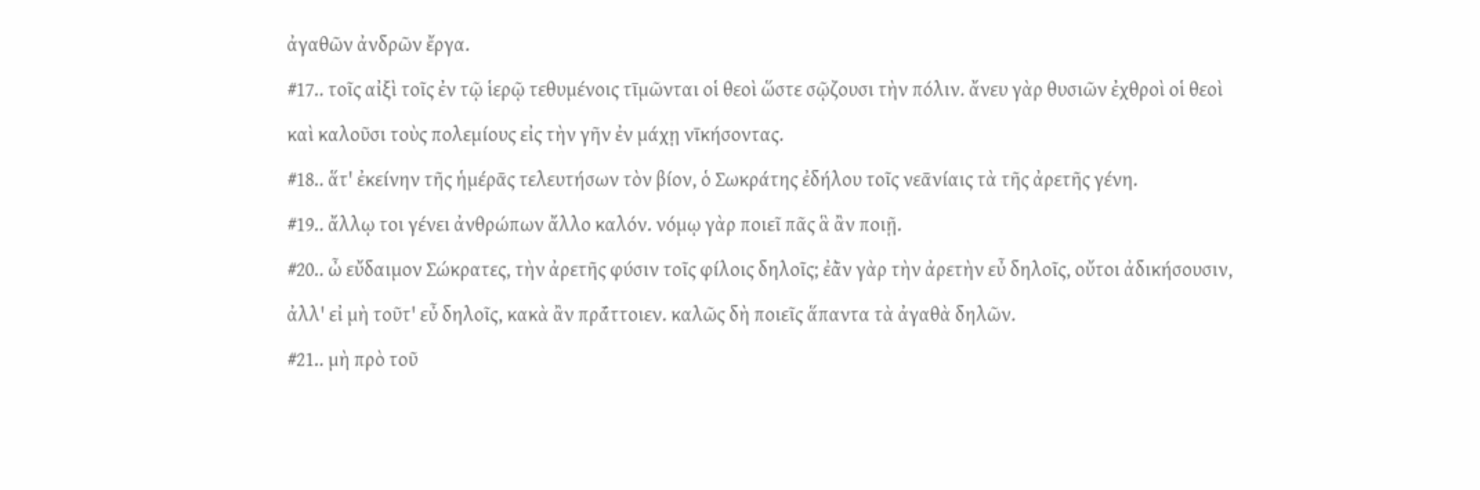ἀγαθῶν ἀνδρῶν ἔργα.
#17.. τοῖς αἰξὶ τοῖς ἐν τῷ ἱερῷ τεθυμένοις τῑμῶνται οἱ θεοὶ ὥστε σῷζουσι τὴν πόλιν. ἄνευ γὰρ θυσιῶν ἐχθροὶ οἱ θεοὶ καὶ καλοῦσι τοὺς πολεμίους εἰς τὴν γῆν ἐν μάχῃ νῑκήσοντας.
#18.. ἅτ' ἐκείνην τῆς ἡμέρᾱς τελευτήσων τὸν βίον, ὁ Σωκράτης ἐδήλου τοῖς νεᾱνίαις τὰ τῆς ἀρετῆς γένη.
#19.. ἄλλῳ τοι γένει ἀνθρώπων ἄλλο καλόν. νόμῳ γὰρ ποιεῖ πᾶς ἃ ἂν ποιῇ.
#20.. ὦ εὔδαιμον Σώκρατες, τὴν ἀρετῆς φύσιν τοῖς φίλοις δηλοῖς; ἐὰ̄ν γὰρ τὴν ἀρετὴν εὖ δηλοῖς, οὔτοι ἀδικήσουσιν, ἀλλ' εἰ μὴ τοῦτ' εὖ δηλοῖς, κακὰ ἂν πρά̄ττοιεν. καλῶς δὴ ποιεῖς ἅπαντα τὰ ἀγαθὰ δηλῶν.
#21.. μὴ πρὸ τοῦ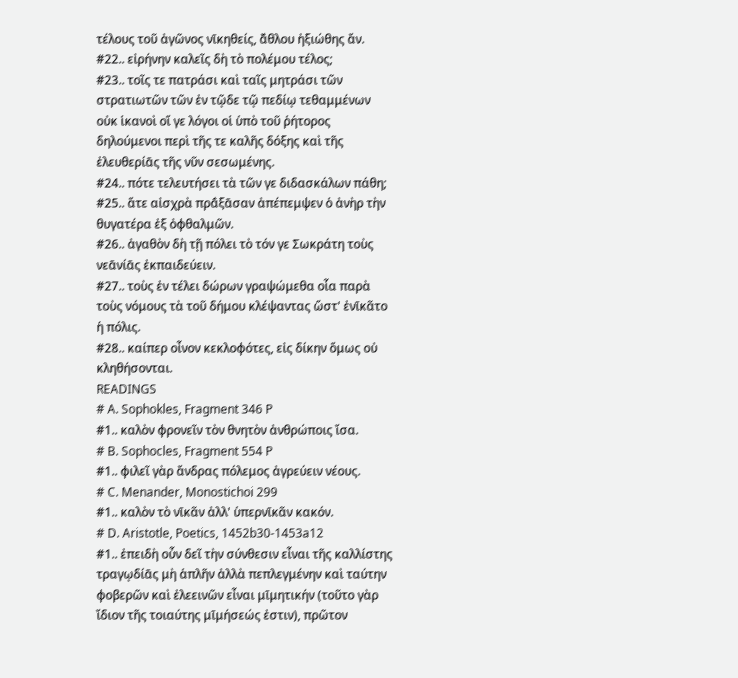τέλους τοῦ ἀγῶνος νῑκηθείς, ἄ̄θλου ἠξιώθης ἄν.
#22.. εἰρήνην καλεῖς δὴ τὸ πολέμου τέλος;
#23.. τοῖς τε πατράσι καὶ ταῖς μητράσι τῶν στρατιωτῶν τῶν ἐν τῷδε τῷ πεδίῳ τεθαμμένων οὐκ ἱκανοὶ οἵ γε λόγοι οἱ ὑπὸ τοῦ ῥήτορος δηλούμενοι περὶ τῆς τε καλῆς δόξης καὶ τῆς ἐλευθερίᾱς τῆς νῦν σεσωμένης.
#24.. πότε τελευτήσει τὰ τῶν γε διδασκάλων πάθη;
#25.. ἅτε αἰσχρὰ πρά̄ξᾱσαν ἀπέπεμψεν ὁ ἀνὴρ τὴν θυγατέρα ἐξ ὀφθαλμῶν.
#26.. ἀγαθὸν δὴ τῇ πόλει τὸ τόν γε Σωκράτη τοὺς νεᾱνίᾱς ἐκπαιδεύειν.
#27.. τοὺς ἐν τέλει δώρων γραψώμεθα οἷα παρὰ τοὺς νόμους τὰ τοῦ δήμου κλέψαντας ὥστ' ἐνῑκᾶτο ἡ πόλις.
#28.. καίπερ οἶνον κεκλοφότες, εἰς δίκην ὅμως οὐ κληθήσονται.
READINGS
# A. Sophokles, Fragment 346 P
#1.. καλὸν φρονεῖν τὸν θνητὸν ἀνθρώποις ἴσα.
# B. Sophocles, Fragment 554 P
#1.. φιλεῖ γὰρ ἄνδρας πόλεμος ἀγρεύειν νέους.
# C. Menander, Monostichoi 299
#1.. καλὸν τὸ νῑκᾶν ἀλλ' ὑπερνῑκᾶν κακόν.
# D. Aristotle, Poetics, 1452b30-1453a12
#1.. ἐπειδὴ οὖν δεῖ τὴν σύνθεσιν εἶναι τῆς καλλίστης τραγῳδίᾱς μὴ ἁπλῆν ἀλλὰ πεπλεγμένην καὶ ταύτην φοβερῶν καὶ ἐλεεινῶν εἶναι μῑμητικήν (τοῦτο γὰρ ἴδιον τῆς τοιαύτης μῑμήσεώς ἐστιν), πρῶτον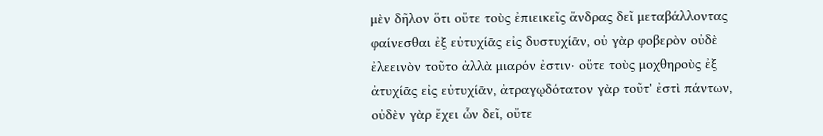μὲν δῆλον ὅτι οὔτε τοὺς ἐπιεικεῖς ἄνδρας δεῖ μεταβάλλοντας φαίνεσθαι ἐξ εὐτυχίᾱς εἰς δυστυχίᾱν, οὐ γὰρ φοβερὸν οὐδὲ ἐλεεινὸν τοῦτο ἀλλὰ μιαρόν ἐστιν· οὔτε τοὺς μοχθηροὺς ἐξ ἀτυχίᾱς εἰς εὐτυχίᾱν, ἀτραγῳδότατον γὰρ τοῦτ' ἐστὶ πάντων, οὐδὲν γὰρ ἔχει ὧν δεῖ, οὔτε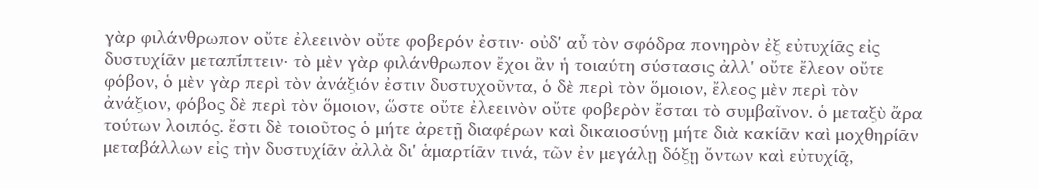γὰρ φιλάνθρωπον οὔτε ἐλεεινὸν οὔτε φοβερόν ἐστιν· οὐδ' αὖ τὸν σφόδρα πονηρὸν ἐξ εὐτυχίᾱς εἰς δυστυχίᾱν μεταπί̄πτειν· τὸ μὲν γὰρ φιλάνθρωπον ἔχοι ἂν ἡ τοιαύτη σύστασις ἀλλ' οὔτε ἔλεον οὔτε φόβον, ὁ μὲν γὰρ περὶ τὸν ἀνάξιόν ἐστιν δυστυχοῦντα, ὁ δὲ περὶ τὸν ὅμοιον, ἔλεος μὲν περὶ τὸν ἀνάξιον, φόβος δὲ περὶ τὸν ὅμοιον, ὥστε οὔτε ἐλεεινὸν οὔτε φοβερὸν ἔσται τὸ συμβαῖνον. ὁ μεταξὺ ἄρα τούτων λοιπός. ἔστι δὲ τοιοῦτος ὁ μήτε ἀρετῇ διαφέρων καὶ δικαιοσύνῃ μήτε διὰ κακίᾱν καὶ μοχθηρίᾱν μεταβάλλων εἰς τὴν δυστυχίᾱν ἀλλὰ δι' ἁμαρτίᾱν τινά, τῶν ἐν μεγάλῃ δόξῃ ὄντων καὶ εὐτυχίᾱͅ,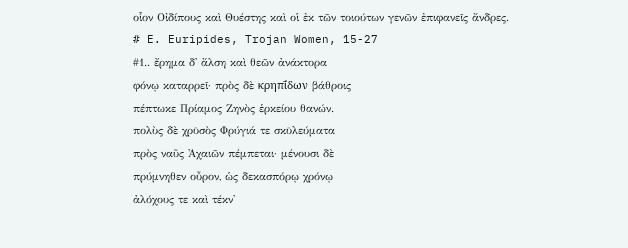οἷον Οἰδίπους καὶ Θυέστης καὶ οἱ ἐκ τῶν τοιούτων γενῶν ἐπιφανεῖς ἄνδρες.
# E. Euripides, Trojan Women, 15-27
#1.. ἔρημα δ' ἄλση καὶ θεῶν ἀνάκτορα
φόνῳ καταρρεῖ· πρὸς δὲ κρηπί̄δων βάθροις
πέπτωκε Πρίαμος Ζηνὸς ἑρκείου θανών.
πολὺς δὲ χρῡσὸς Φρύγιά τε σκῡλεύματα
πρὸς ναῦς Ἀχαιῶν πέμπεται· μένουσι δὲ
πρύμνηθεν οὖρον, ὡς δεκασπόρῳ χρόνῳ
ἀλόχους τε καὶ τέκν'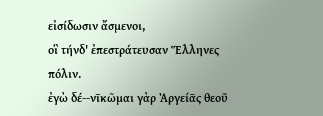εἰσίδωσιν ἄσμενοι,
οἳ τήνδ' ἐπεστράτευσαν Ἕλληνες πόλιν.
ἐγὼ δέ--νῑκῶμαι γὰρ Ἀργείᾱς θεοῦ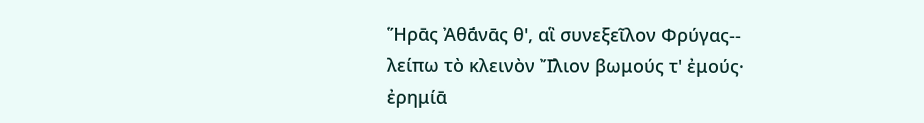Ἥρᾱς Ἀθά̄νᾱς θ', αἳ συνεξεῖλον Φρύγας--
λείπω τὸ κλεινὸν Ἴ̄λιον βωμούς τ' ἐμούς·
ἐρημίᾱ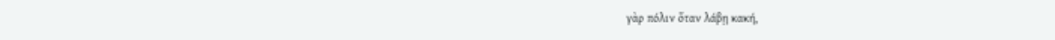γὰρ πόλιν ὅταν λάβῃ κακή,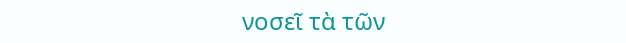νοσεῖ τὰ τῶν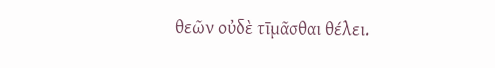θεῶν οὐδὲ τῑμᾶσθαι θέλει.